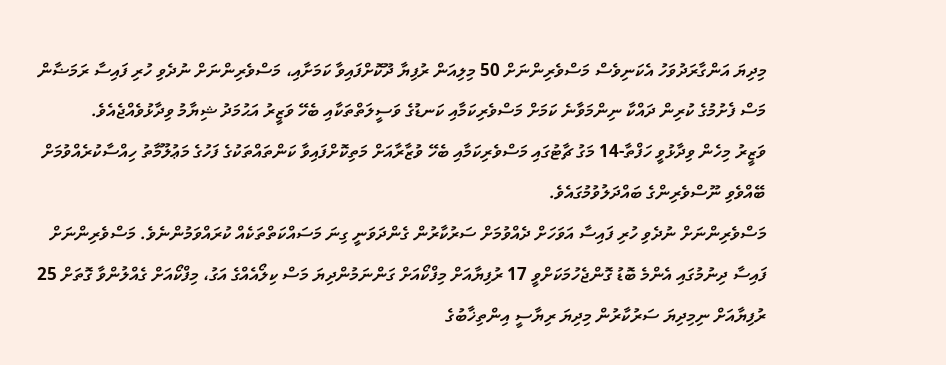މިދިޔަ އަންގާރަދުވަހު އެކަނިވެސް މަސްވެރިންނަށް 50 މިލިއަން ރުފިޔާ ދޫކޮށްފައިވާ ކަމަށާއި، މަސްވެރިންނަށް ނުދެވި ހުރި ފައިސާ ރަމަޟާން މަސް ފެށުމުގެ ކުރިން ދައްކާ ނިންމަވާނެ ކަމަށް މަސްވެރިކަމާއި ކަނޑުގެ ވަސީލަތްތަކާއި ބެހޭ ވަޒީރު އަޙުމަދު ޝިޔާމު ވިދާޅުވެއްޖެއެވެ.
ވަޒީރު މިހެން ވިދާޅުވީ ހަފްތާ-14 މަގު ޗާޓުގައި މަސްވެރިކަމާއި ބެހޭ ވުޒާރާއަށް މަތިކޮށްފައިވާ ކަންތައްތަކުގެ ފަހުގެ މަޢުލޫމާތު ހިއްސާކުރެއްވުމަށް ބޭއްވެވި ނޫސްވެރިންގެ ބައްދަލުވުމުގައެވެ.
މަސްވެރިންނަށް ނުދެވި ހުރި ފައިސާ އަވަހަށް ދެއްވުމަށް ސަރުކާރުން ގެންދަވަނީ ގިނަ މަސައްކަތްތަކެއް ކުރައްވަމުންނެވެ. މަސްވެރިންނަށް ފައިސާ ދިނުމުގައި އެންމެ ބޮޑު ގޮންޖެހުމަކަށްވީ 17 ރުފިޔާއަށް މިފްކޯއަށް ގަންނަމުންދިޔަ މަސް ކިލޯއެއްގެ އަގު، މިފްކޯއަށް ގެއްލުންވާ ގޮތަށް 25 ރުފިޔާއަށް ނިމިދިޔަ ސަރުކާރުން މިދިޔަ ރިޔާސީ އިންތިޚާބުގެ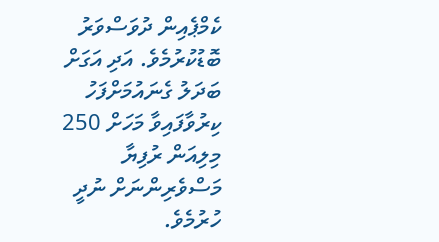ކެމްޕެއިން ދުވަސްވަރު ބޮޑުކުރުމެވެ. އަދި އަގަށް ބަދަލު ގެނައުމަށްފަހު ކިރުވާފައިވާ މަހަށް 250 މިލިއަން ރުފިޔާ މަސްވެރިންނަށް ނުދީ ހުރުމެވެ.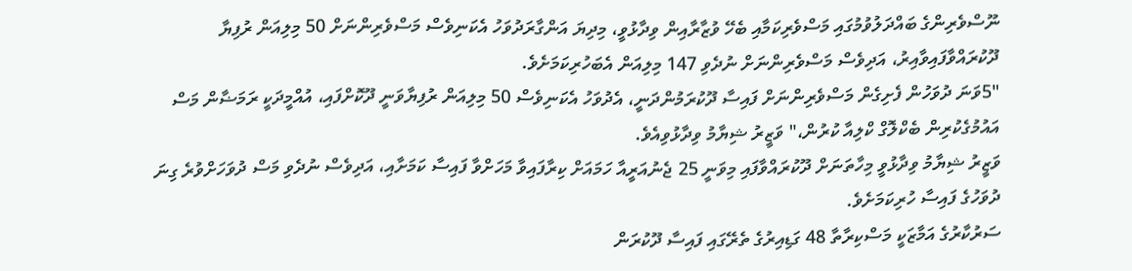ނޫސްވެރިންގެ ބައްދަލުވުމުގައި މަސްވެރިކަމާއި ބެހޭ ވުޒާރާއިން ވިދާޅުވީ، މިދިޔަ އަންގާރަދުވަހު އެކަނިވެސް މަސްވެރިންނަށް 50 މިލިއަން ރުފިޔާ ދޫކުރައްވާފައިވާއިރު، އަދިވެސް މަސްވެރިންނަށް ނުދެވި 147 މިލިއަން އެބަހުރިކަމަށެވެ.
"5ވަނަ ދުވަހުން ފެށިގެން މަސްވެރިންނަށް ފައިސާ ދޫކުރަމުންދަނީ، އެދުވަހު އެކަނިވެސް 50 މިލިއަން ރުފިޔާވަނީ ދޫކޮށްފައި، އުއްމީދަކީ ރަމަޟާން މަސް އައުމުގެކުރިން ބެކްލޮގް ކްލިއާ ކުރުން،" ވަޒީރު ޝިޔާމު ވިދާޅުވިއެވެ.
ވަޒީރު ޝިޔާމު ވިދާޅުވީ މިހާތަނަށް ދޫކުރައްވާފައި މިވަނީ 25 ޖެނުއަރީއާ ހަމައަށް ކިރާފައިވާ މަހަށްވާ ފައިސާ ކަމަށާއި، އަދިވެސް ނުދެވި މަސް ދުވަހަށްވުރެ ގިނަ ދުވަހުގެ ފައިސާ ހުރިކަމަށެވެ.
ސަރުކާރުގެ އަމާޒަކީ މަސްކިރާތާ 48 ގަޑިއިރުގެ ތެރޭގައި ފައިސާ ދޫކުރަން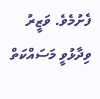ފެށުމެވެ. ވަޒީރު ވިދާޅުވީ މަސައްކަތް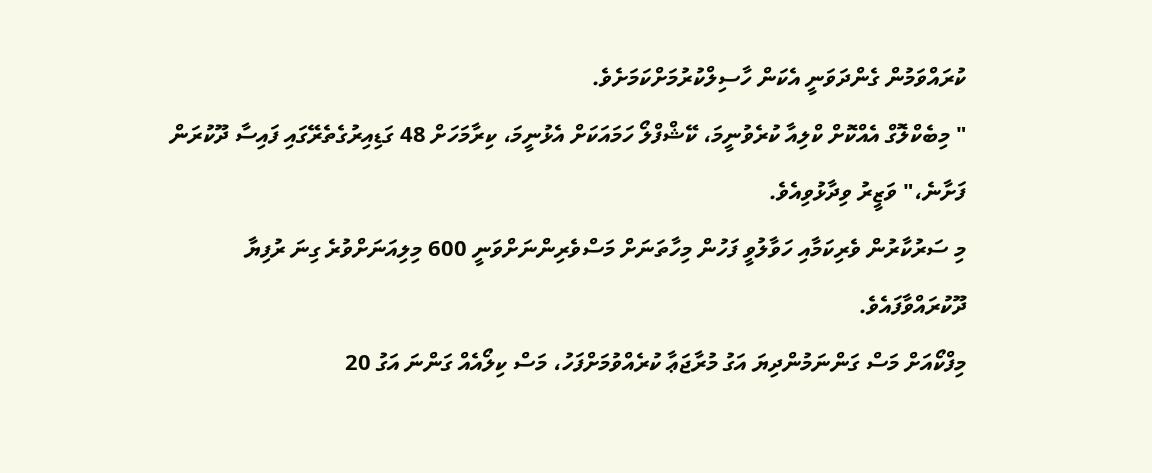ކުރައްވަމުން ގެންދަވަނީ އެކަން ހާސިލްކުރުމަށްކަމަށެވެ.
" މިބެކްލޮގް އެއްކޮށް ކްލިއާ ކުރެވުނީމަ، ކޭޝްފްލޯ ހަމައަކަށް އެޅުނީމަ، ކިރާމަހަށް 48 ގަޑިއިރުގެތެރޭގައި ފައިސާ ދޫކުރަން ފަށާނެ،" ވަޒީރު ވިދާޅުވިއެވެ.
މި ސަރުކާރުން ވެރިކަމާއި ހަވާލުވީ ފަހުން މިހާތަނަށް މަސްވެރިންނަށްވަނީ 600 މިލިއަނަށްވުރެ ގިނަ ރުފިޔާ ދޫކުރައްވާފައެވެ.
މިފްކޯއަށް މަސް ގަންނަމުންދިޔަ އަގު މުރާޖަޢާ ކުރެއްވުމަށްފަހު، މަސް ކިލޯއެއް ގަންނަ އަގު 20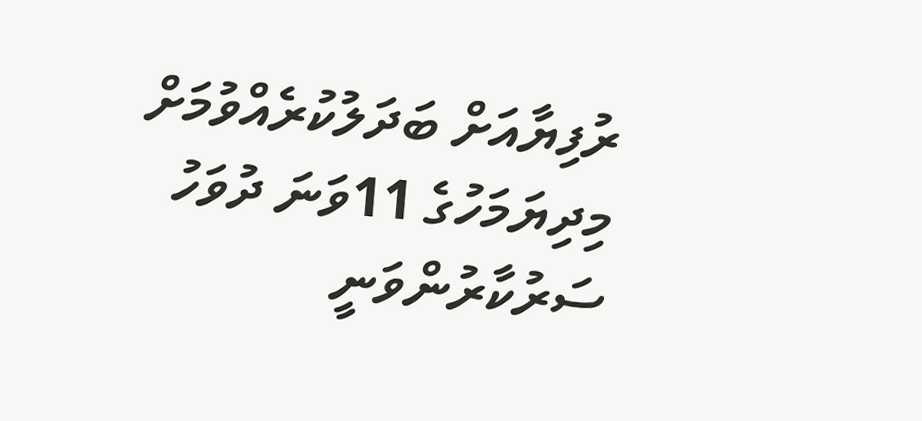ރުފިޔާއަށް ބަދަލުކުރެއްވުމަށް މިދިޔަމަހުގެ 11ވަނަ ދުވަހު ސަރުކާރުންވަނީ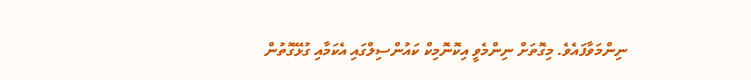ނިންމަވާފައެވެ. މިގޮތަށް ނިންމެވީ އިކޮނޮމިކް ކައުންސިލްގައި އެކަމާއި ގުޅޭގޮތުން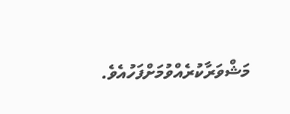މަޝްވަރާކުރެއްވުމަށްފަހުއެވެ.